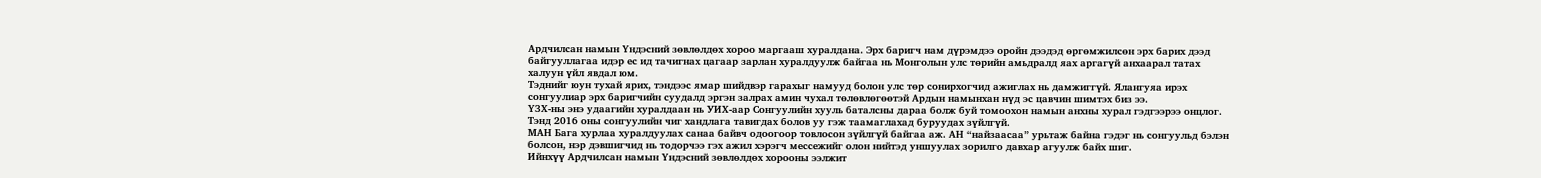Ардчилсан намын Үндэсний зөвлөлдөх хороо маргааш хуралдана. Эрх баригч нам дүрэмдээ оройн дээдэд өргөмжилсөн эрх барих дээд байгууллагаа идэр ес ид тачигнах цагаар зарлан хуралдуулж байгаа нь Монголын улс төрийн амьдралд яах аргагүй анхаарал татах халуун үйл явдал юм.
Тэднийг юун тухай ярих, тэндээс ямар шийдвэр гарахыг намууд болон улс төр сонирхогчид ажиглах нь дамжиггүй. Ялангуяа ирэх сонгуулиар эрх баригчийн суудалд эргэн залрах амин чухал төлөвлөгөөтэй Ардын намынхан нүд эс цавчин шимтэх биз ээ.
ҮЗХ-ны энэ удаагийн хуралдаан нь УИХ-аар Сонгуулийн хууль баталсны дараа болж буй томоохон намын анхны хурал гэдгээрээ онцлог. Тэнд 2016 оны сонгуулийн чиг хандлага тавигдах болов уу гэж таамаглахад буруудах зүйлгүй.
МАН Бага хурлаа хуралдуулах санаа байвч одоогоор товлосон зүйлгүй байгаа аж. АН “найзаасаа” урьтаж байна гэдэг нь сонгуульд бэлэн болсон, нэр дэвшигчид нь тодорчээ гэх ажил хэрэгч мессежийг олон нийтэд уншуулах зорилго давхар агуулж байх шиг.
Ийнхүү Ардчилсан намын Үндэсний зөвлөлдөх хорооны ээлжит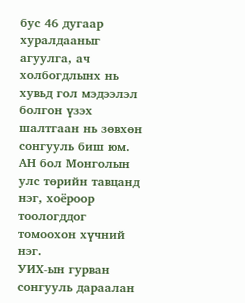бус 46 дугаар хуралдааныг агуулга, ач холбогдлынх нь хувьд гол мэдээлэл болгон үзэх шалтгаан нь зөвхөн сонгууль биш юм. АН бол Монголын улс төрийн тавцанд нэг, хоёроор тоологддог томоохон хүчний нэг.
УИХ-ын гурван сонгууль дараалан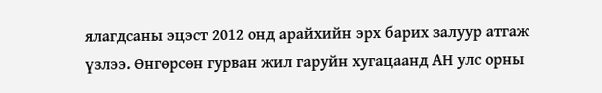ялагдсаны эцэст 2012 онд арайхийн эрх барих залуур атгаж үзлээ. Өнгөрсөн гурван жил гаруйн хугацаанд АН улс орны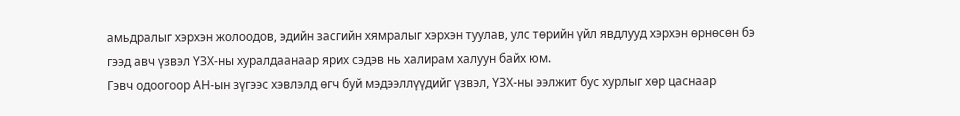амьдралыг хэрхэн жолоодов, эдийн засгийн хямралыг хэрхэн туулав, улс төрийн үйл явдлууд хэрхэн өрнөсөн бэ гээд авч үзвэл ҮЗХ-ны хуралдаанаар ярих сэдэв нь халирам халуун байх юм.
Гэвч одоогоор АН-ын зүгээс хэвлэлд өгч буй мэдээллүүдийг үзвэл, ҮЗХ-ны ээлжит бус хурлыг хөр цаснаар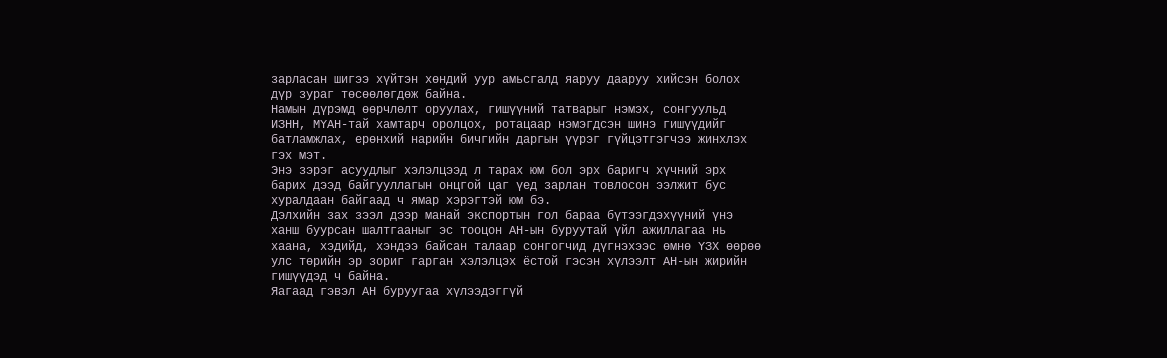зарласан шигээ хүйтэн хөндий уур амьсгалд яаруу дааруу хийсэн болох дүр зураг төсөөлөгдөж байна.
Намын дүрэмд өөрчлөлт оруулах, гишүүний татварыг нэмэх, сонгуульд ИЗНН, МҮАН-тай хамтарч оролцох, ротацаар нэмэгдсэн шинэ гишүүдийг батламжлах, ерөнхий нарийн бичгийн даргын үүрэг гүйцэтгэгчээ жинхлэх гэх мэт.
Энэ зэрэг асуудлыг хэлэлцээд л тарах юм бол эрх баригч хүчний эрх барих дээд байгууллагын онцгой цаг үед зарлан товлосон ээлжит бус хуралдаан байгаад ч ямар хэрэгтэй юм бэ.
Дэлхийн зах зээл дээр манай экспортын гол бараа бүтээгдэхүүний үнэ ханш буурсан шалтгааныг эс тооцон АН-ын буруутай үйл ажиллагаа нь хаана, хэдийд, хэндээ байсан талаар сонгогчид дүгнэхээс өмнө ҮЗХ өөрөө улс төрийн эр зориг гарган хэлэлцэх ёстой гэсэн хүлээлт АН-ын жирийн гишүүдэд ч байна.
Яагаад гэвэл АН буруугаа хүлээдэггүй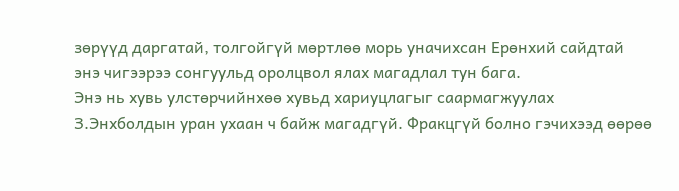зөрүүд даргатай, толгойгүй мөртлөө морь уначихсан Ерөнхий сайдтай энэ чигээрээ сонгуульд оролцвол ялах магадлал тун бага.
Энэ нь хувь улстөрчийнхөө хувьд хариуцлагыг саармагжуулах З.Энхболдын уран ухаан ч байж магадгүй. Фракцгүй болно гэчихээд өөрөө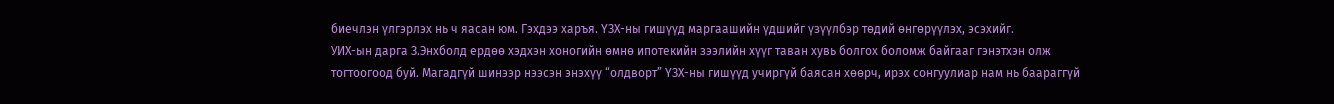биечлэн үлгэрлэх нь ч яасан юм. Гэхдээ харъя. ҮЗХ-ны гишүүд маргаашийн үдшийг үзүүлбэр төдий өнгөрүүлэх, эсэхийг.
УИХ-ын дарга З.Энхболд ердөө хэдхэн хоногийн өмнө ипотекийн зээлийн хүүг таван хувь болгох боломж байгааг гэнэтхэн олж тогтоогоод буй. Магадгүй шинээр нээсэн энэхүү “олдворт” ҮЗХ-ны гишүүд учиргүй баясан хөөрч, ирэх сонгуулиар нам нь баараггүй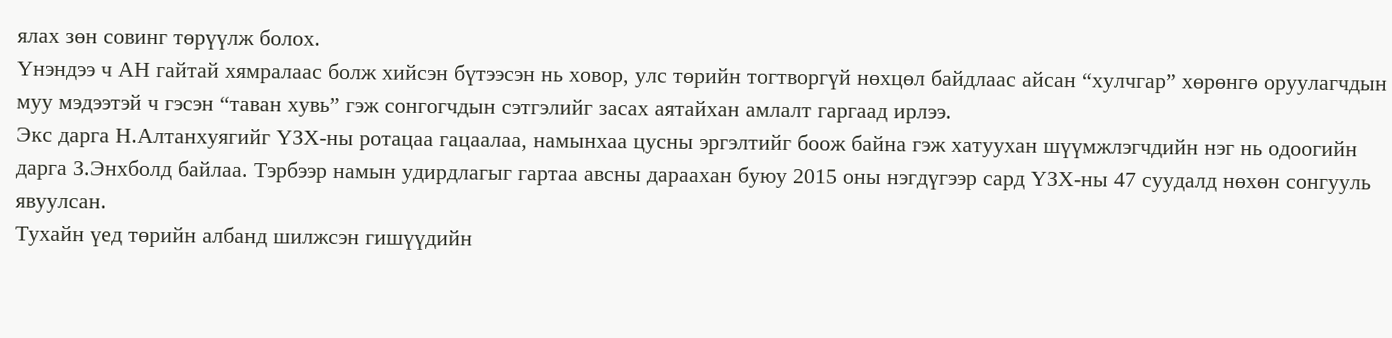ялах зөн совинг төрүүлж болох.
Үнэндээ ч АН гайтай хямралаас болж хийсэн бүтээсэн нь ховор, улс төрийн тогтворгүй нөхцөл байдлаас айсан “хулчгар” хөрөнгө оруулагчдын муу мэдээтэй ч гэсэн “таван хувь” гэж сонгогчдын сэтгэлийг засах аятайхан амлалт гаргаад ирлээ.
Экс дарга Н.Алтанхуягийг ҮЗХ-ны ротацаа гацаалаа, намынхаа цусны эргэлтийг боож байна гэж хатуухан шүүмжлэгчдийн нэг нь одоогийн дарга З.Энхболд байлаа. Тэрбээр намын удирдлагыг гартаа авсны дараахан буюу 2015 оны нэгдүгээр сард ҮЗХ-ны 47 суудалд нөхөн сонгууль явуулсан.
Тухайн үед төрийн албанд шилжсэн гишүүдийн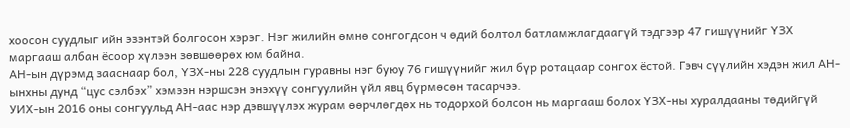хоосон суудлыг ийн эзэнтэй болгосон хэрэг. Нэг жилийн өмнө сонгогдсон ч өдий болтол батламжлагдаагүй тэдгээр 47 гишүүнийг ҮЗХ маргааш албан ёсоор хүлээн зөвшөөрөх юм байна.
АН-ын дүрэмд зааснаар бол, ҮЗХ-ны 228 суудлын гуравны нэг буюу 76 гишүүнийг жил бүр ротацаар сонгох ёстой. Гэвч сүүлийн хэдэн жил АН-ынхны дунд “цус сэлбэх” хэмээн нэршсэн энэхүү сонгуулийн үйл явц бүрмөсөн тасарчээ.
УИХ-ын 2016 оны сонгуульд АН-аас нэр дэвшүүлэх журам өөрчлөгдөх нь тодорхой болсон нь маргааш болох ҮЗХ-ны хуралдааны төдийгүй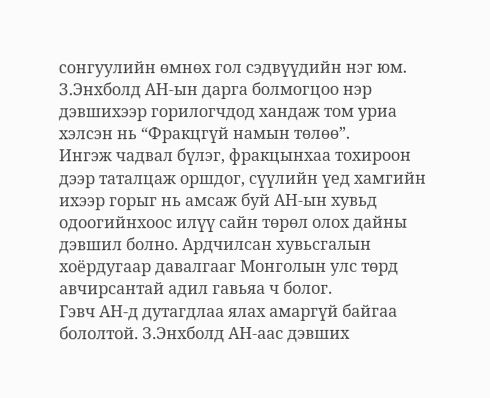сонгуулийн өмнөх гол сэдвүүдийн нэг юм. З.Энхболд АН-ын дарга болмогцоо нэр дэвшихээр горилогчдод хандаж том уриа хэлсэн нь “Фракцгүй намын төлөө”.
Ингэж чадвал бүлэг, фракцынхаа тохироон дээр таталцаж оршдог, сүүлийн үед хамгийн ихээр горыг нь амсаж буй АН-ын хувьд одоогийнхоос илүү сайн төрөл олох дайны дэвшил болно. Ардчилсан хувьсгалын хоёрдугаар давалгааг Монголын улс төрд авчирсантай адил гавьяа ч болог.
Гэвч АН-д дутагдлаа ялах амаргүй байгаа бололтой. З.Энхболд АН-аас дэвших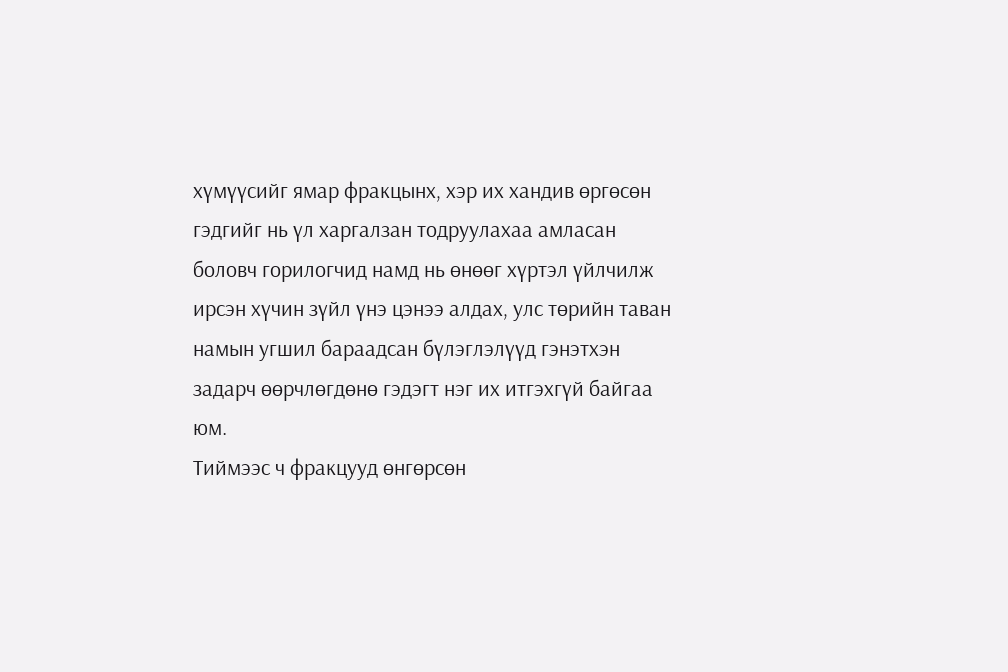хүмүүсийг ямар фракцынх, хэр их хандив өргөсөн гэдгийг нь үл харгалзан тодруулахаа амласан боловч горилогчид намд нь өнөөг хүртэл үйлчилж ирсэн хүчин зүйл үнэ цэнээ алдах, улс төрийн таван намын угшил бараадсан бүлэглэлүүд гэнэтхэн задарч өөрчлөгдөнө гэдэгт нэг их итгэхгүй байгаа юм.
Тиймээс ч фракцууд өнгөрсөн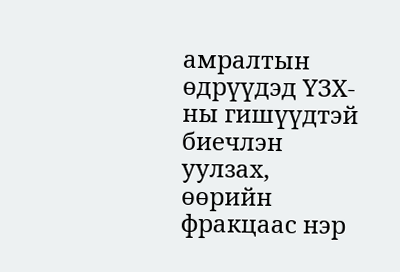амралтын өдрүүдэд ҮЗХ-ны гишүүдтэй биечлэн уулзах, өөрийн фракцаас нэр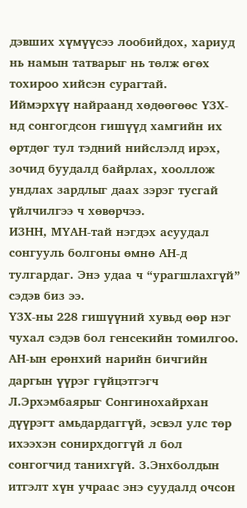дэвших хүмүүсээ лообийдох, хариуд нь намын татварыг нь төлж өгөх тохироо хийсэн сурагтай.
Иймэрхүү найраанд хөдөөгөөс ҮЗХ-нд сонгогдсон гишүүд хамгийн их өртдөг тул тэдний нийслэлд ирэх, зочид буудалд байрлах, хооллож ундлах зардлыг даах зэрэг тусгай үйлчилгээ ч хөвөрчээ.
ИЗНН, МҮАН-тай нэгдэх асуудал сонгууль болгоны өмнө АН-д тулгардаг. Энэ удаа ч “урагшлахгүй” сэдэв биз ээ.
ҮЗХ-ны 228 гишүүний хувьд өөр нэг чухал сэдэв бол генсекийн томилгоо. АН-ын ерөнхий нарийн бичгийн даргын үүрэг гүйцэтгэгч Л.Эрхэмбаярыг Сонгинохайрхан дүүрэгт амьдардаггүй, эсвэл улс төр ихээхэн сонирхдоггүй л бол сонгогчид танихгүй. З.Энхболдын итгэлт хүн учраас энэ суудалд очсон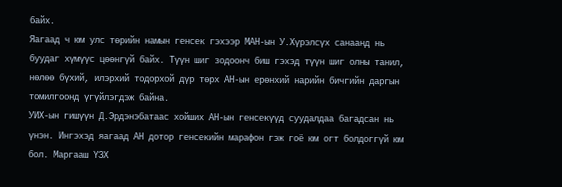байх.
Яагаад ч юм улс төрийн намын генсек гэхээр МАН-ын У.Хүрэлсүх санаанд нь буудаг хүмүүс цөөнгүй байх. Түүн шиг зодоонч биш гэхэд түүн шиг олны танил, нөлөө бүхий, илэрхий тодорхой дүр төрх АН-ын ерөнхий нарийн бичгийн даргын томилгоонд үгүйлэгдэж байна.
УИХ-ын гишүүн Д.Эрдэнэбатаас хойших АН-ын генсекүүд суудалдаа багадсан нь үнэн. Ингэхэд яагаад АН дотор генсекийн марафон гэж гоё юм огт болдоггүй юм бол. Маргааш ҮЗХ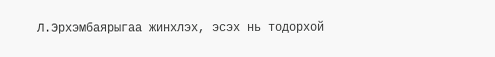Л.Эрхэмбаярыгаа жинхлэх, эсэх нь тодорхой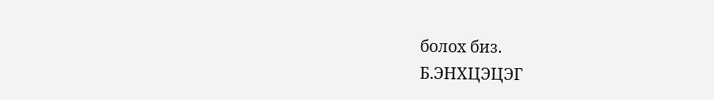болох биз.
Б.ЭНХЦЭЦЭГ